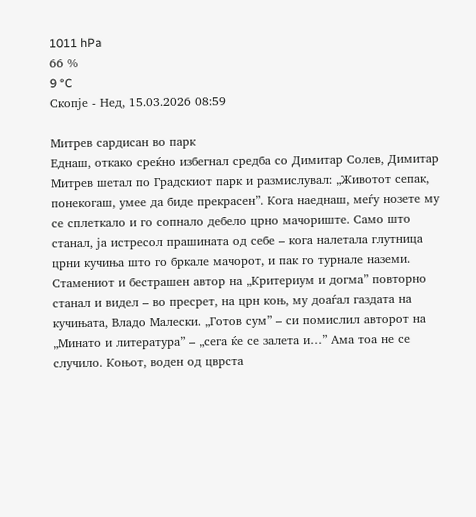1011 hPa
66 %
9 °C
Скопје - Нед, 15.03.2026 08:59

Митрев сардисан во парк
Еднаш, откако среќно избегнал средба со Димитар Солев, Димитар Митрев шетал по Градскиот парк и размислувал: „Животот сепак, понекогаш, умее да биде прекрасен”. Кога наеднаш, меѓу нозете му се сплеткало и го сопнало дебело црно мачориште. Само што станал, ја истресол прашината од себе – кога налетала глутница црни кучиња што го бркале мачорот, и пак го турнале наземи. Стамениот и бестрашен автор на „Критериум и догма” повторно станал и видел – во пресрет, на црн коњ, му доаѓал газдата на кучињата, Владо Малески. „Готов сум” – си помислил авторот на „Минато и литература” – „сега ќе се залета и…” Ама тоа не се случило. Коњот, воден од цврста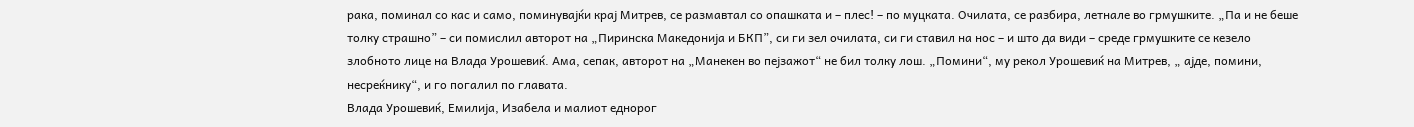рака, поминал со кас и само, поминувајќи крај Митрев, се размавтал со опашката и – плес! – по муцката. Очилата, се разбира, летнале во грмушките. „Па и не беше толку страшно” – си помислил авторот на „Пиринска Македонија и БКП”, си ги зел очилата, си ги ставил на нос – и што да види – среде грмушките се кезело злобното лице на Влада Урошевиќ. Ама, сепак, авторот на „Манекен во пејзажот“ не бил толку лош. „Помини“, му рекол Урошевиќ на Митрев, „ ајде, помини, несреќнику“, и го погалил по главата.
Влада Урошевиќ, Емилија, Изабела и малиот еднорог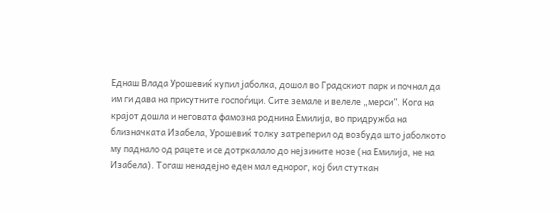Еднаш Влада Урошевиќ купил јаболка, дошол во Градскиот парк и почнал да им ги дава на присутните госпоѓици. Сите земале и велеле „мерси”. Кога на крајот дошла и неговата фамозна роднина Емилија, во придружба на близначката Изабела, Урошевиќ толку затреперил од возбуда што јаболкото му паднало од рацете и се дотркалало до нејзините нозе (на Емилија, не на Изабела). Тогаш ненадејно еден мал еднорог, кој бил стуткан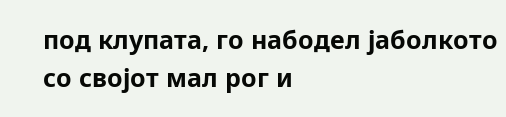под клупата, го набодел јаболкото со својот мал рог и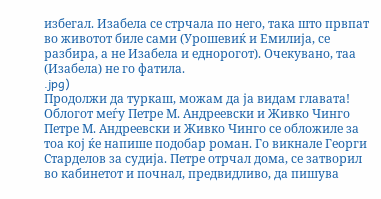избегал. Изабела се стрчала по него, така што првпат во животот биле сами (Урошевиќ и Емилија, се разбира, а не Изабела и еднорогот). Очекувано, таа (Изабела) не го фатила.
.jpg)
Продолжи да туркаш, можам да ја видам главата!
Облогот меѓу Петре М. Андреевски и Живко Чинго
Петре М. Андреевски и Живко Чинго се обложиле за тоа кој ќе напише подобар роман. Го викнале Георги Старделов за судија. Петре отрчал дома, се затворил во кабинетот и почнал, предвидливо, да пишува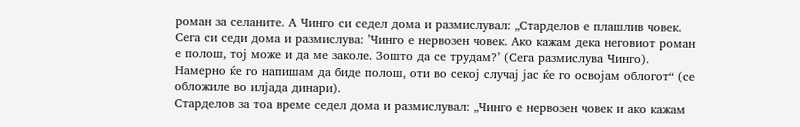роман за селаните. А Чинго си седел дома и размислувал: „Старделов е плашлив човек. Сега си седи дома и размислува: ’Чинго е нервозен човек. Ако кажам дека неговиот роман е полош, тој може и да ме заколе. Зошто да се трудам?’ (Сега размислува Чинго). Намерно ќе го напишам да биде полош, оти во секој случај јас ќе го освојам облогот“ (се обложиле во илјада динари).
Старделов за тоа време седел дома и размислувал: „Чинго е нервозен човек и ако кажам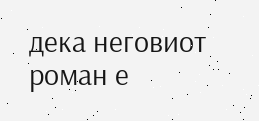дека неговиот роман е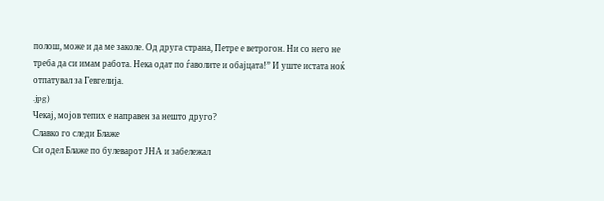полош, може и да ме заколе. Од друга страна, Петре е ветрогон. Ни со него не треба да си имам работа. Нека одат по ѓаволите и обајцата!” И уште истата ноќ отпатувал за Гевгелија.
.jpg)
Чекај, мојов тепих е направен за нешто друго?
Славко го следи Блаже
Си одел Блаже по булеварот ЈНА и забележал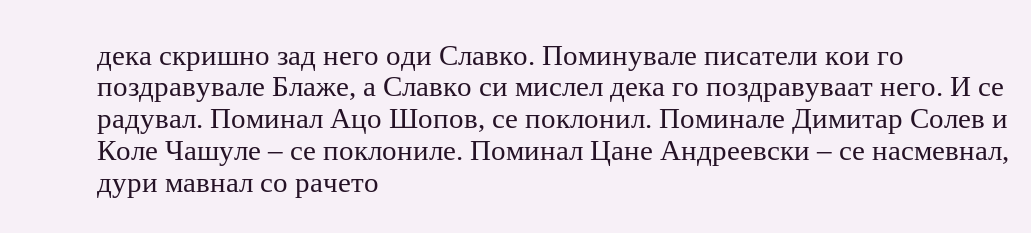дека скришно зад него оди Славко. Поминувале писатели кои го поздравувале Блаже, а Славко си мислел дека го поздравуваат него. И се радувал. Поминал Ацо Шопов, се поклонил. Поминале Димитар Солев и Коле Чашуле – се поклониле. Поминал Цане Андреевски – се насмевнал, дури мавнал со рачето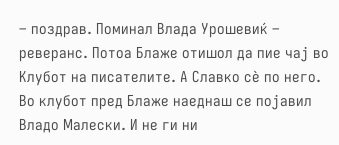– поздрав. Поминал Влада Урошевиќ – реверанс. Потоа Блаже отишол да пие чај во Клубот на писателите. А Славко сè по него. Во клубот пред Блаже наеднаш се појавил Владо Малески. И не ги ни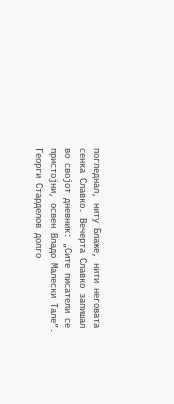погледнал, ниту Блаже, нити неговата сенка Славко. Вечерта Славко запишал во својот дневник: „Сите писатели се пристојни, освен Владо Малески Тале”.
Георги Старделов долго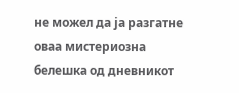не можел да ја разгатне оваа мистериозна белешка од дневникот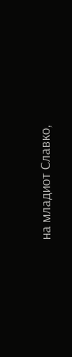на младиот Славко,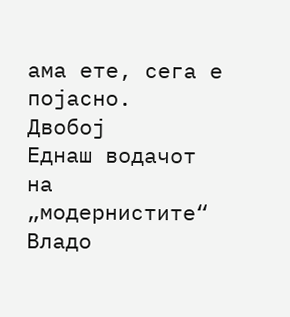ама ете, сега е појасно.
Двобој
Еднаш водачот на „модернистите“ Владо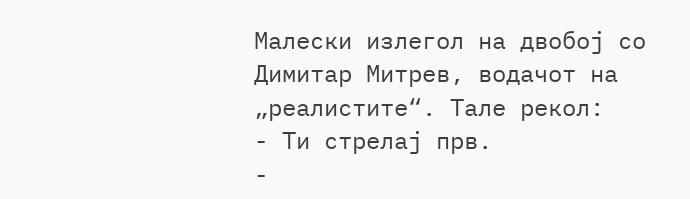Малески излегол на двобој со Димитар Митрев, водачот на „реалистите“. Тале рекол:
- Ти стрелај прв.
-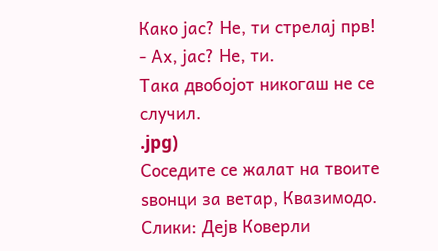Како јас? Не, ти стрелај прв!
- Ах, јас? Не, ти.
Така двобојот никогаш не се случил.
.jpg)
Соседите се жалат на твоите ѕвонци за ветар, Квазимодо.
Слики: Дејв Коверли